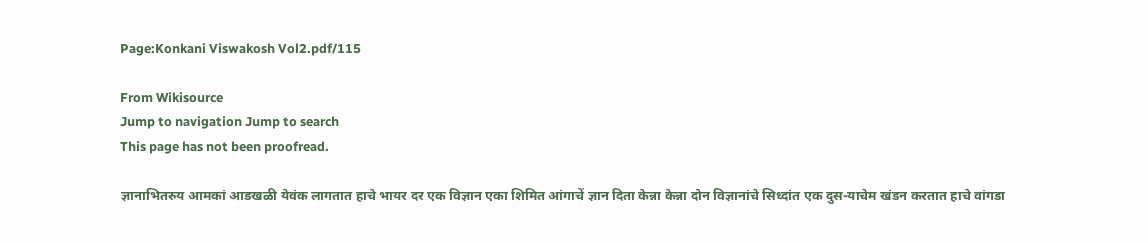Page:Konkani Viswakosh Vol2.pdf/115

From Wikisource
Jump to navigation Jump to search
This page has not been proofread.

ज्ञानाभितरुय आमकां आडखळी येवंक लागतात हाचे भायर दर एक विज्ञान एका शिमित आंगाचें ज्ञान दिता केन्ना केन्ना दोन विज्ञानांचे सिध्दांत एक दुस-याचेम खंडन करतात हाचे वांगडा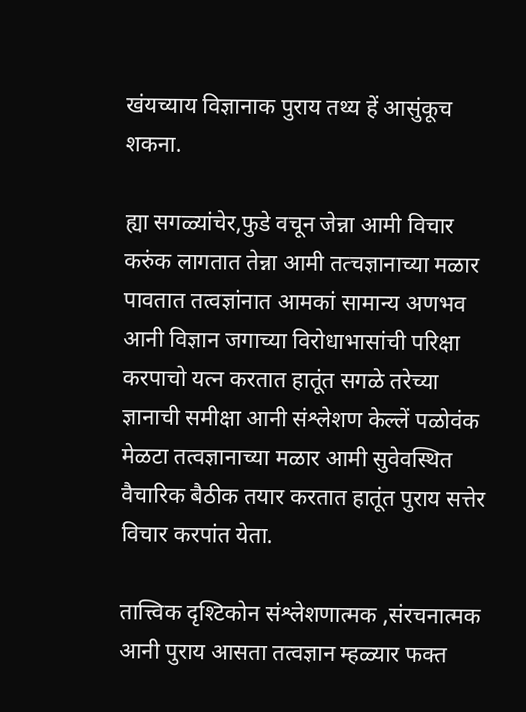खंयच्याय विज्ञानाक पुराय तथ्य हें आसुंकूच शकना.

ह्या सगळ्यांचेर,फुडे वचून जेन्ना आमी विचार करुंक लागतात तेन्ना आमी तत्चज्ञानाच्या मळार पावतात तत्वज्ञांनात आमकां सामान्य अणभव आनी विज्ञान जगाच्या विरोधाभासांची परिक्षा करपाचो यत्न करतात हातूंत सगळे तरेच्या ज्ञानाची समीक्षा आनी संश्लेशण केल्लें पळोवंक मेळटा तत्वज्ञानाच्या मळार आमी सुवेवस्थित वैचारिक बैठीक तयार करतात हातूंत पुराय सत्तेर विचार करपांत येता.

तात्त्विक दृश्टिकोन संश्लेशणात्मक ,संरचनात्मक आनी पुराय आसता तत्वज्ञान म्हळ्यार फक्त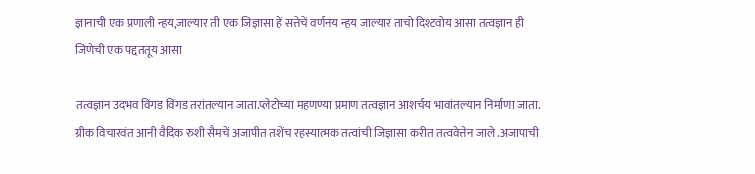ज्ञानाची एक प्रणाली न्हय,जाल्यार ती एक जिज्ञासा हें सत्तेचें वर्णनय न्हय जाल्यार ताचो दिश्टवोय आसा तत्वज्ञान ही जिणेची एक पद्दततूय आसा

तत्वज्ञान उदभव विंगड विंगड तरांतल्यान जाता.प्लेटोच्या महणण्या प्रमाण तत्वज्ञान आशर्चय भावांतल्यान निर्माणा जाता. ग्रीक विचारवंत आनी वैदिक रुशी सैमचें अजापीत तशेंच रहस्यात्मक तत्वांची जिज्ञासा करीत तत्ववेत्तेन जाले .अजापाची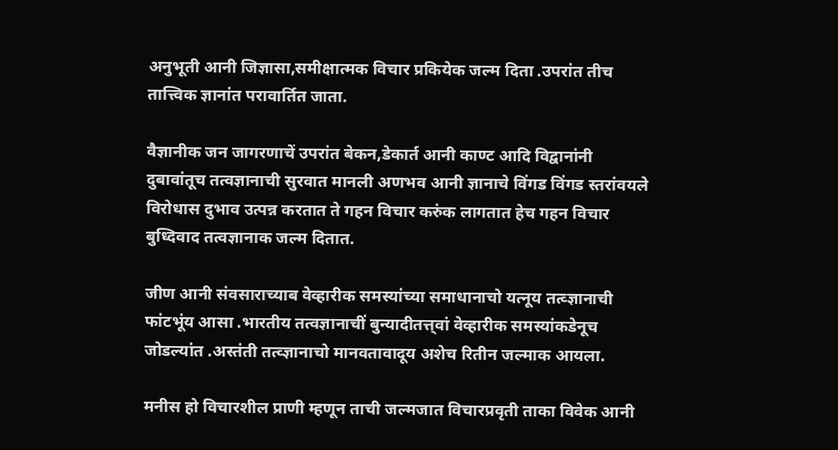अनुभूती आनी जिज्ञासा,समीक्षात्मक विचार प्रकियेक जल्म दिता .उपरांत तीच तात्त्विक ज्ञानांत परावार्तित जाता.

वैज्ञानीक जन जागरणाचें उपरांत बेकन,डेकार्त आनी काण्ट आदि विद्वानांनी दुबावांतूच तत्वज्ञानाची सुरवात मानली अणभव आनी ज्ञानाचे विंगड विंगड स्तरांवयले विरोधास दुभाव उत्पन्न करतात ते गहन विचार करुंक लागतात हेच गहन विचार बुध्दिवाद तत्वज्ञानाक जल्म दितात.

जीण आनी संवसाराच्याब वेव्हारीक समस्यांच्या समाधानाचो यत्नूय तत्व्ज्ञानाची फांटभूंय आसा .भारतीय तत्वज्ञानाचीं बुन्यादीतत्त्‌वां वेव्हारीक समस्यांकडेनूच जोडल्यांत .अस्तंती तत्व्ज्ञानाचो मानवतावादूय अशेच रितीन जल्माक आयला.

मनीस हो विचारशील प्राणी म्हणून ताची जल्मजात विचारप्रवृती ताका विवेक आनी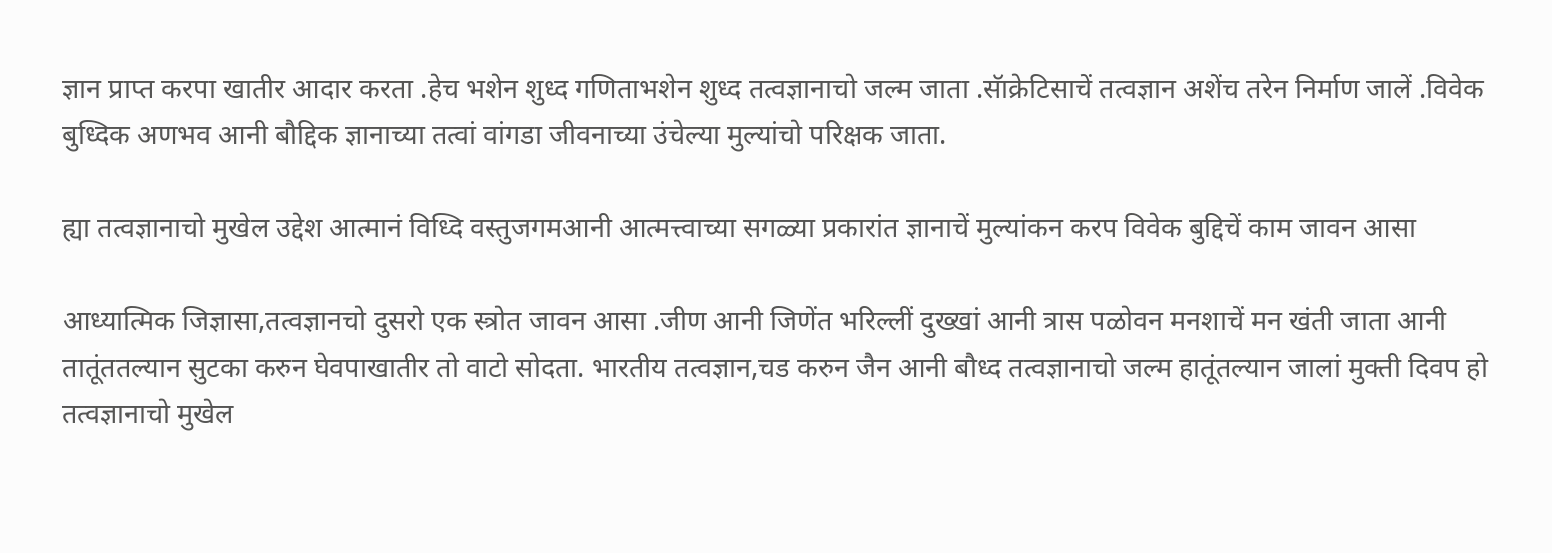ज्ञान प्राप्त करपा खातीर आदार करता .हेच भशेन शुध्द गणिताभशेन शुध्द तत्वज्ञानाचो जल्म जाता .सॅाक्रेटिसाचें तत्वज्ञान अशेंच तरेन निर्माण जालें .विवेक बुध्दिक अणभव आनी बौद्दिक ज्ञानाच्या तत्वां वांगडा जीवनाच्या उंचेल्या मुल्यांचो परिक्षक जाता.

ह्या तत्वज्ञानाचो मुखेल उद्देश आत्मानं विध्दि वस्तुजगमआनी आत्मत्त्वाच्या सगळ्या प्रकारांत ज्ञानाचें मुल्यांकन करप विवेक बुद्दिचें काम जावन आसा

आध्यात्मिक जिज्ञासा,तत्वज्ञानचो दुसरो एक स्त्रोत जावन आसा .जीण आनी जिणेंत भरिल्लीं दुख्खां आनी त्रास पळोवन मनशाचें मन खंती जाता आनी तातूंततल्यान सुटका करुन घेवपाखातीर तो वाटो सोदता. भारतीय तत्वज्ञान,चड करुन जैन आनी बौध्द तत्वज्ञानाचो जल्म हातूंतल्यान जालां मुक्ती दिवप हो तत्वज्ञानाचो मुखेल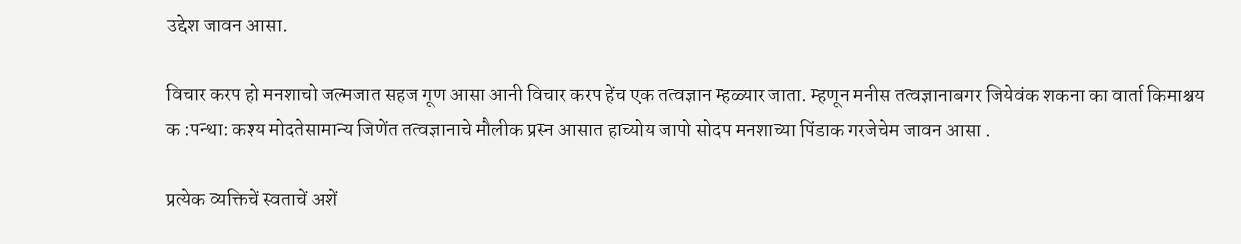उद्देश जावन आसा.

विचार करप हो मनशाचो जल्मजात सहज गूण आसा आनी विचार करप हेंच एक तत्वज्ञान म्हळ्यार जाता. म्हणून मनीस तत्वज्ञानाबगर जियेवंक शकना का वार्ता किमाश्चय क :पन्था: कश्य मोदतेसामान्य जिणेंत तत्वज्ञानाचे मौलीक प्रस्न आसात हाच्योय जापो सोदप मनशाच्या पिंडाक गरजेचेम जावन आसा .

प्रत्येक व्यक्तिचें स्वताचें अशें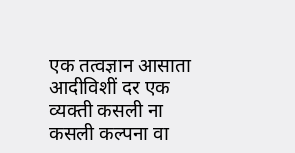एक तत्वज्ञान आसाता आदीविशीं दर एक व्यक्ती कसली ना कसली कल्पना वा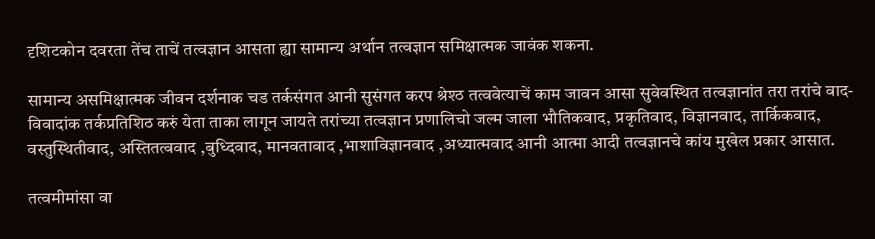दृशिटकोन दवरता तेंच ताचें तत्वज्ञान आसता ह्या सामान्य अर्थान तत्वज्ञान समिक्षात्मक जावंक शकना.

सामान्य असमिक्षात्मक जीवन दर्शनाक चड तर्कसंगत आनी सुसंगत करप श्रेश्ठ तत्ववेत्याचें काम जावन आसा सुवेवस्थित तत्वज्ञानांत तरा तरांचे वाद-विवादांक तर्कप्रतिशिठ करुं येता ताका लागून जायते तरांच्या तत्वज्ञान प्रणालिचो जल्म जाला भौतिकवाद, प्रकृतिवाद, विज्ञानवाद, तार्किकवाद, वस्तुस्थितीवाद, अस्तितत्ववाद ,बुध्दिवाद, मानवतावाद ,भाशाविज्ञानवाद ,अध्यात्मवाद आनी आत्मा आदी तत्वज्ञानचे कांय मुखेल प्रकार आसात.

तत्वमीमांसा वा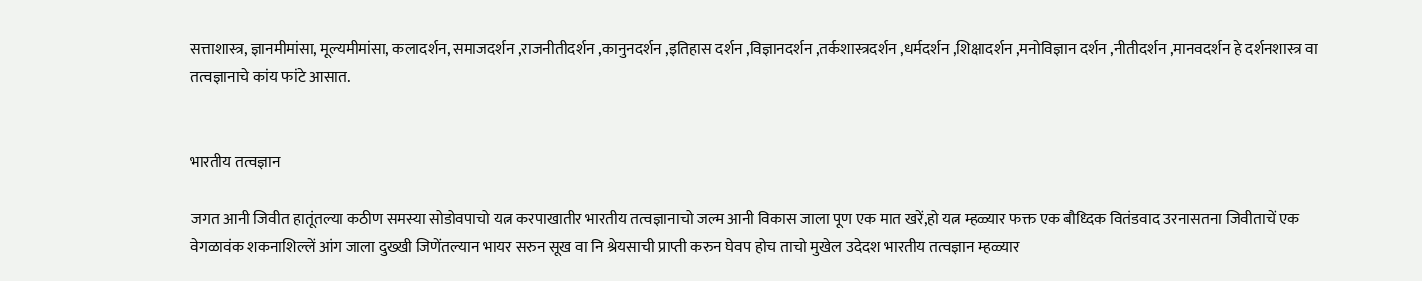सत्ताशास्त्र, ज्ञानमीमांसा, मूल्यमीमांसा, कलादर्शन, समाजदर्शन ,राजनीतीदर्शन ,कानुनदर्शन ,इतिहास दर्शन ,विज्ञानदर्शन ,तर्कशास्त्रदर्शन ,धर्मदर्शन ,शिक्षादर्शन ,मनोविज्ञान दर्शन ,नीतीदर्शन ,मानवदर्शन हे दर्शनशास्त्र वा तत्वज्ञानाचे कांय फांटे आसात.


भारतीय तत्वज्ञान

जगत आनी जिवीत हातूंतल्या कठीण समस्या सोडोवपाचो यत्न करपाखातीर भारतीय तत्वज्ञानाचो जल्म आनी विकास जाला पूण एक मात खरें,हो यत्न म्हळ्यार फक्त एक बौध्दिक वितंडवाद उरनासतना जिवीताचें एक वेगळावंक शकनाशिल्लें आंग जाला दुख्खी जिणेंतल्यान भायर सरुन सूख वा नि श्रेयसाची प्राप्ती करुन घेवप होच ताचो मुखेल उदेदश भारतीय तत्वज्ञान म्हळ्यार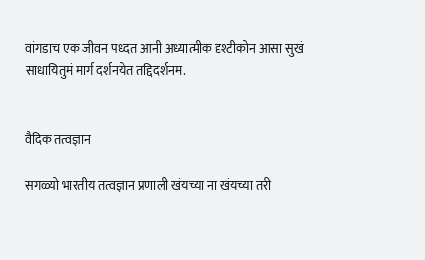वांगडाच एक जीवन पध्दत आनी अध्यात्मीक दृश्टीकोन आसा सुखं साधायितुमं मार्ग दर्शनयेत तद्दिदर्शनम.


वैदिक तत्वज्ञान

सगळ्यो भारतीय तत्वज्ञान प्रणाली खंयच्या ना खंयच्या तरी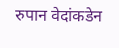रुपान वेदांकडेन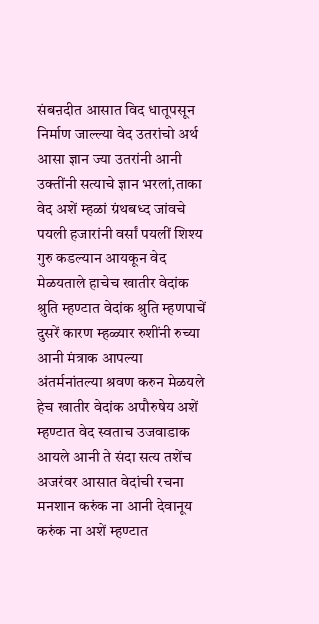संबऩदीत आसात विद धातूपसून निर्माण जाल्ल्या वेद उतरांचो अर्थ आसा ज्ञान ज्या उतरांनी आनी उक्तींनी सत्याचे ज्ञान भरलां,ताका वेद अशें म्हळां ग्रंथबध्द जांवचे पयली हजारांनी वर्सां पयलीं शिश्य गुरु कडल्यान आयकून वेद मेळयताले हाचेच खातीर वेदांक श्रुति म्हण्टात वेदांक श्रुति म्हणपाचें दुसरें कारण म्हळ्यार रुशींनी रुच्या आनी मंत्राक आपल्या अंतर्मनांतल्या श्रवण करुन मेळयले हेच खातीर वेदांक अपौरुषेय अशें म्हण्टात वेद स्वताच उजवाडाक आयले आनी ते संदा सत्य तशेंच अजरंवर आसात वेदांची रचना मनशान करुंक ना आनी देवानूय करुंक ना अशें म्हण्टात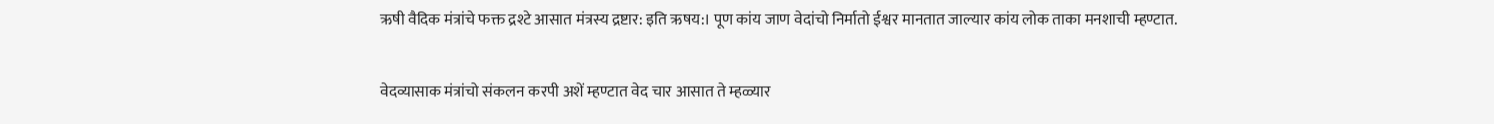ऋषी वैदिक मंत्रांचे फक्त द्रश्टे आसात मंत्रस्य द्रष्टार: इति ऋषय:। पूण कांय जाण वेदांचो निर्मातो ईश्वर मानतात जाल्यार कांय लोक ताका मनशाची म्हण्टात.

वेदव्यासाक मंत्रांचो संकलन करपी अशें म्हण्टात वेद चार आसात ते म्हळ्यार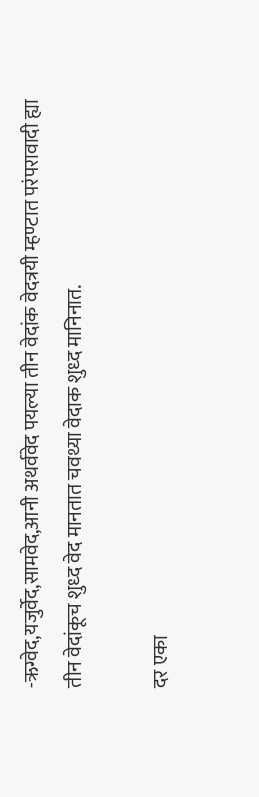-ऋग्वेद,यजुर्वेद,सामवेद,आनी अथर्ववेद पयल्या तीन वेदांक वेदत्रयी म्हण्टात परंपरावादी ह्या तीन वेदांकूच शुध्द वेद मानतात चवथ्या वेदाक शुध्द मानिनात.

दर एका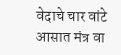वेदाचे चार वांटे आसात मंत्र वा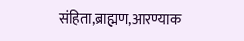संहिता,ब्राह्मण,आरण्याक